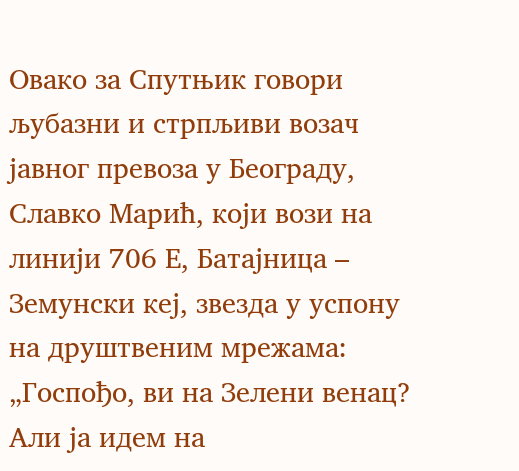Овако за Спутњик говори љубазни и стрпљиви возач јавног превоза у Београду, Славко Марић, који вози на линији 706 Е, Батајница – Земунски кеј, звезда у успону на друштвеним мрежама:
„Госпођо, ви на Зелени венац? Али ја идем на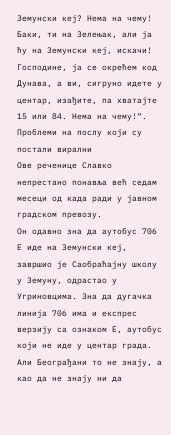Земунски кеј? Нема на чему! Баки, ти на Зелењак, али ја ћу на Земунски кеј, искачи! Господине, ја се окрећем код Дунава, а ви, сигруно идете у центар, изађите, па хватајте 15 или 84. Нема на чему!“.
Проблеми на послу који су постали вирални
Ове реченице Славко непрестано понавља већ седам месеци од када ради у јавном градском превозу.
Он одавно зна да аутобус 706 Е иде на Земунски кеј, завршио је Саобраћајну школу у Земуну, одрастао у Угриновцима. Зна да дугачка линија 706 има и експрес верзију са ознаком Е, аутобус који не иде у центар града. Али Београђани то не знају, а као да не знају ни да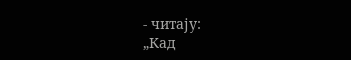- читају:
„Кад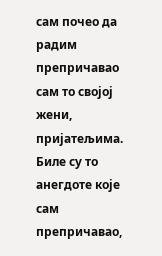сам почео да радим препричавао сам то својој жени, пријатељима. Биле су то анегдоте које сам препричавао,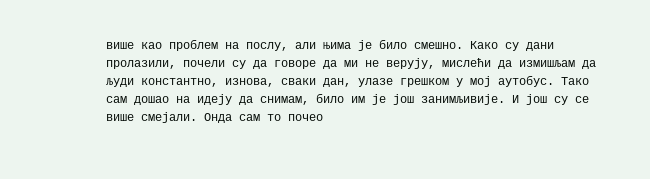више као проблем на послу, али њима је било смешно. Како су дани пролазили, почели су да говоре да ми не верују, мислећи да измишљам да људи константно, изнова, сваки дан, улазе грешком у мој аутобус. Тако сам дошао на идеју да снимам, било им је још занимљивије. И још су се више смејали. Онда сам то почео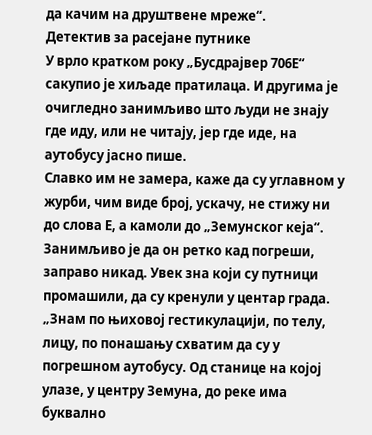да качим на друштвене мреже“.
Детектив за расејане путнике
У врло кратком року „Бусдрајвер 706Е“ сакупио је хиљаде пратилаца. И другима је очигледно занимљиво што људи не знају где иду, или не читају, јер где иде, на аутобусу јасно пише.
Славко им не замера, каже да су углавном у журби, чим виде број, ускачу, не стижу ни до слова Е, а камоли до „Земунског кеја“.
Занимљиво је да он ретко кад погреши, заправо никад. Увек зна који су путници промашили, да су кренули у центар града.
„Знам по њиховој гестикулацији, по телу, лицу, по понашању схватим да су у погрешном аутобусу. Од станице на којој улазе, у центру Земуна, до реке има буквално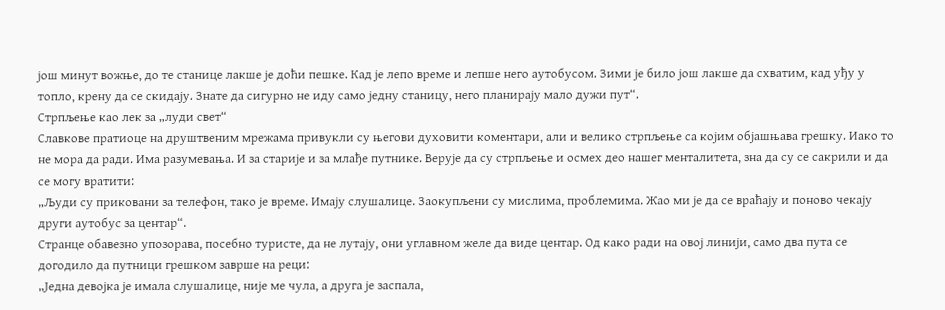још минут вожње, до те станице лакше је доћи пешке. Кад је лепо време и лепше него аутобусом. Зими је било још лакше да схватим, кад уђу у топло, крену да се скидају. Знате да сигурно не иду само једну станицу, него планирају мало дужи пут“.
Стрпљење као лек за „луди свет“
Славкове пратиоце на друштвеним мрежама привукли су његови духовити коментари, али и велико стрпљење са којим објашњава грешку. Иако то не мора да ради. Има разумевања. И за старије и за млађе путнике. Верује да су стрпљење и осмех део нашег менталитета, зна да су се сакрили и да се могу вратити:
„Људи су приковани за телефон, тако је време. Имају слушалице. Заокупљени су мислима, проблемима. Жао ми је да се враћају и поново чекају други аутобус за центар“.
Странце обавезно упозорава, посебно туристе, да не лутају, они углавном желе да виде центар. Од како ради на овој линији, само два пута се догодило да путници грешком заврше на реци:
„Једна девојка је имала слушалице, није ме чула, а друга је заспала,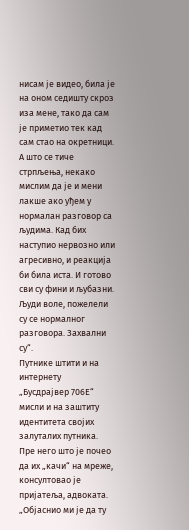нисам је видео, била је на оном седишту скроз иза мене, тако да сам је приметио тек кад сам стао на окретници. А што се тиче стрпљења, некако мислим да је и мени лакше ако уђем у нормалан разговор са људима. Кад бих наступио нервозно или агресивно, и реакција би била иста. И готово сви су фини и љубазни. Људи воле, пожелели су се нормалног разговора. Захвални су“.
Путнике штити и на интернету
„Бусдрајвер 706Е“ мисли и на заштиту идентитета својих залуталих путника. Пре него што је почео да их „качи“ на мреже, консултовао је пријатеља, адвоката.
„Објаснио ми је да ту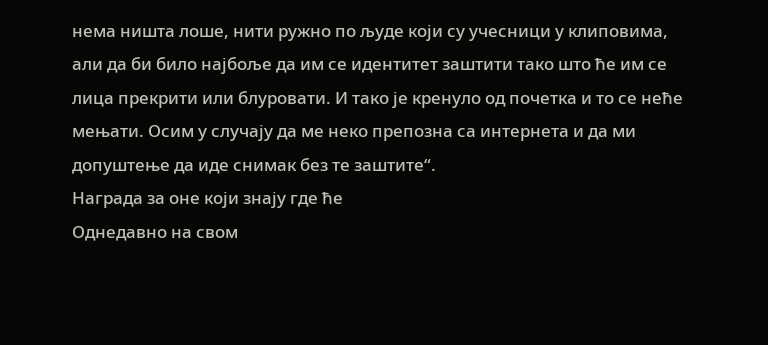нема ништа лоше, нити ружно по људе који су учесници у клиповима, али да би било најбоље да им се идентитет заштити тако што ће им се лица прекрити или блуровати. И тако је кренуло од почетка и то се неће мењати. Осим у случају да ме неко препозна са интернета и да ми допуштење да иде снимак без те заштите“.
Награда за оне који знају где ће
Однедавно на свом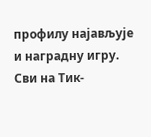профилу најављује и наградну игру. Сви на Тик-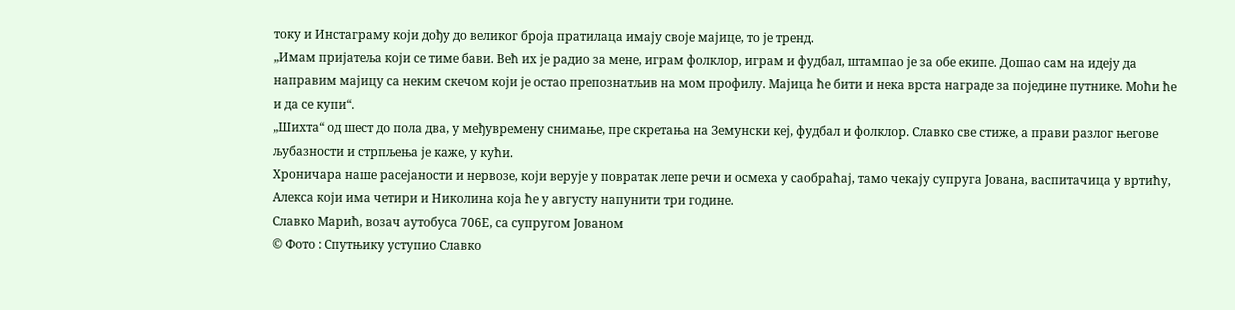току и Инстаграму који дођу до великог броја пратилаца имају своје мајице, то је тренд.
„Имам пријатеља који се тиме бави. Већ их је радио за мене, играм фолклор, играм и фудбал, штампао је за обе екипе. Дошао сам на идеју да направим мајицу са неким скечом који је остао препознатљив на мом профилу. Мајица ће бити и нека врста награде за поједине путнике. Моћи ће и да се купи“.
„Шихта“ од шест до пола два, у међувремену снимање, пре скретања на Земунски кеј, фудбал и фолклор. Славко све стиже, а прави разлог његове љубазности и стрпљења је каже, у кући.
Хроничара наше расејаности и нервозе, који верује у повратак лепе речи и осмеха у саобраћај, тамо чекају супруга Јована, васпитачица у вртићу, Алекса који има четири и Николина која ће у августу напунити три године.
Славко Марић, возач аутобуса 706Е, са супругом Јованом
© Фото : Спутњику уступио Славко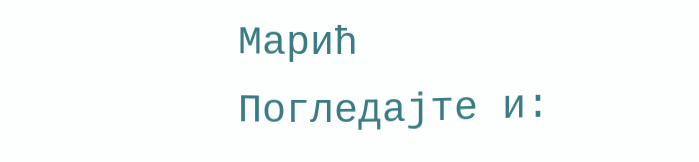Марић
Погледајте и: